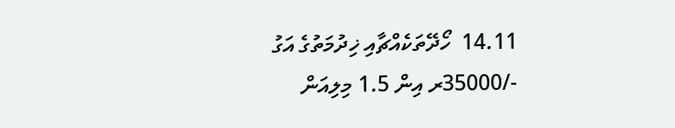14.11  ހޯދޭތަކެއްޗާއި ޚިދުމަތުގެ އަގު -/35000ރ އިން 1.5 މިލިއަން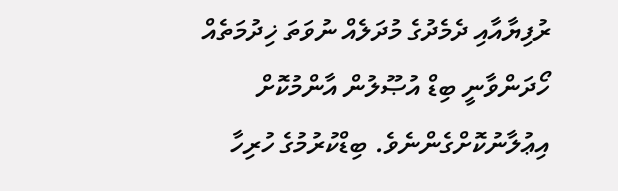ރުފިޔާއާއި ދެމެދުގެ މުދަލެއް ނުވަތަ ޚިދުމަތެއް ހޯދަންވާނީ ބިޑް އުޞޫލުން އާންމުކޮށް އިޢުލާނުކޮށްގެންނެވެ. ބިޑްކުރުމުގެ ހުރިހާ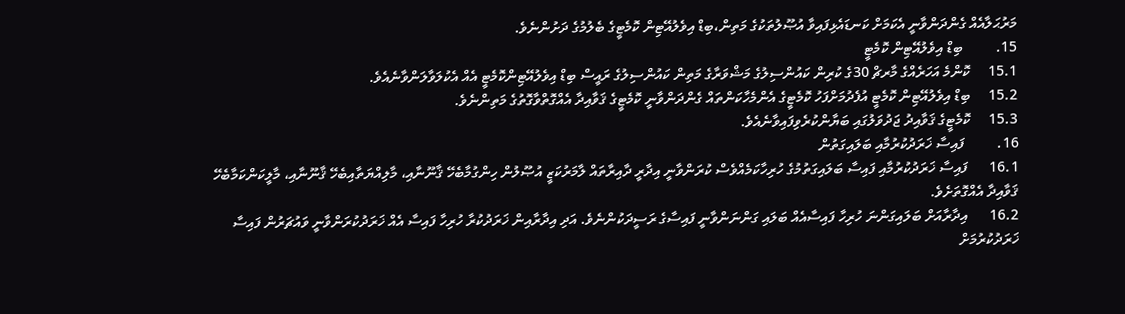މަރުޙަލާއެއް ގެންދަންވާނީ އެކަމަށް ކަނޑައެޅިފައިވާ އުޞޫލުތަކުގެ މަތިން،ބިޑް އިވެލުއޭޓިން ކޮމެޓީގެ ބެލުމުގެ ދަށުންނެވެ.
15.         ބިޑް އިވެލުއޭޓިން ކޮމެޓީ
15.1     ކޮންމެ އަހަރެއްގެ މާރޗް 30ގެ ކުރިން ކައުންސިލުގެ މަޝްވަރާގެ މަތިން ކައުންސިލުގެ ރައީސް ބިޑް އިވެލުއޭޓިންކޮމެޓީ އެއް އެކުލަވާލަންވާނެއެވެ.
15.2     ބިޑް އިވެލުއޭޓިން ކޮމެޓީ އުފެދުމަށްފަހު ކޮމެޓީގެ އެންމެހާކަންތައް ގެންދަންވާނީ ކޮމެޓީގެ ޤަވާއިދާ އެއްގޮތްވާގޮތުގެ މަތިންނެވެ.
15.3     ކޮމެޓީގެ ޤަވާއިދު ޖަދުވަލުގައި ބަޔާންކުރެވިފައިވާނެއެވެ.
16.         ފައިސާ ޚަރަދުކުރުމާއި ބަލައިގަތުން
16.1      ފައިސާ ޚަރަދުކުރުމާއި ފައިސާ ބަލައިގަތުމުގެ ހުރިހާކަމެއްވެސް ކުރަންވާނީ އިދާރީ ދާއިރާތައް ލާމަރުކަޒީ އުޞޫލުން ހިންގުމާބެހޭ ޤާނޫނާއި، މާލިއްޔަތާއިބެހޭ ޤާނޫނާއި، މާލީކަންކަމާބެހޭ ޤަވާއިދާ އެއްގޮތަށެވެ.
16.2      އިދާރާއަށް ބަލައިގަންނަ ހުރިހާ ފައިސާއެއް ބަލައި ގަންނަންވާނީ ފައިސާގެ ރަސީދަކުންނެވެ. އަދި އިދާރާއިން ޚަރަދުކުރާ ހުރިހާ ފައިސާ އެއް ޚަރަދުކުރަންވާނީ ވައުޗަރުން ފައިސާ ޚަރަދުކުރުމަށް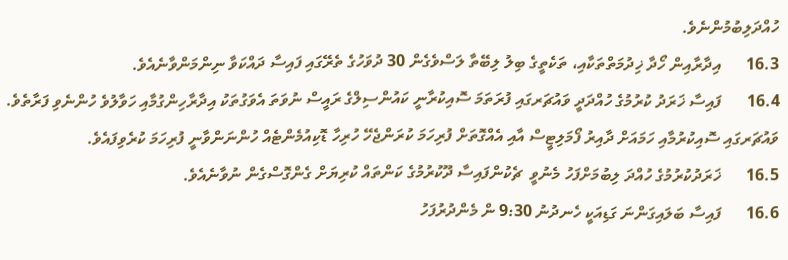ހުއްދަލިބުމުންނެވެ.
16.3      އިދާރާއިން ހޯދާ ޚިދުމަތްތަކާއި، ތަކެތީގެ ބިލު ލިބޭތާ ލަސްވެގެން 30 ދުވަހުގެ ތެރޭގައި ފައިސާ ދައްކަވާ ނިންމަންވާނެއެވެ.
16.4      ފައިސާ ޚަރަދު ކުރުމުގެ ހުއްދަދީ ވައުޗަރގައި ފުރަތަމަ ސޮއިކުރާނީ ކައުންސިލްގެ ރައީސް ނުވަތަ އެވަގުތަކު އިދާރާހިންގުމާއި ހަވާލުވެ ހުންނެވި ފަރާތެވެ. ވައުޗަރގައި ސޮއިކުރުމާއި ހަމައަށް ދާއިރު ފޯމަލިޓީސް އާއި އެއްގޮތަށް ފުރިހަމަ ކުރަންޖެހޭ ހުރިހާ ޑޮކިއުމެންޓެއް ހުންނަންވާނީ ފުރިހަމަ ކުރެވިފައެވެ.
16.5      ޚަރަދުކުރުމުގެ ހުއްދަ ލިބުމަށްފަހު މެނުވީ  ޗެކުންފައިސާ ދޫކުރުމުގެ ކަންތައް ކުރިޔަށް ގެންގޮސްގެން ނުވާނެއެވެ.
16.6      ފައިސާ ބަލައިގަންނަ ގަޑިއަކީ ހެނދުނު 9:30 ން މެންދުރުފަހު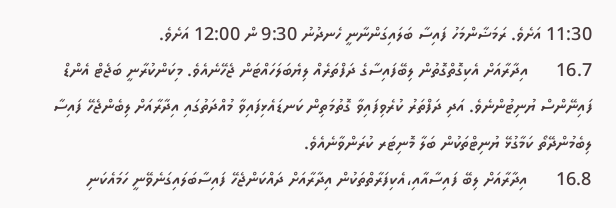11:30 އަށެވެ. ރަމަޟާންމަހު ފައިސާ ބަލައިގަންނާނީ ހެނދުނު 9:30 ން 12:00 އަށެވެ.
16.7      އިދާރާއަށް އެކިގޮތްގޮތުން ލިބޭފައިސާގެ ދަފްތަރެއް ލިޔެބަލަހައްޓަން ޖެހޭނެއެވެ. މިކަންކުރާނީ ބަޖެޓް އެންޑް ފައިނޭންސް ޔުނިޓުންނެވެ. އަދި ދަފްތަރު ކުރެވިފައިވާ ގޮތުމަތިން ކަނޑައެޅިފައިވާ މުއްދަތުގައި އިދާރާއަށް ލިބެންޖެހޭ ފައިސާ ލިބެމުންދޭތޯ ކަމާގުޅޭ ޔުނިޓްތަކުން ބަލާ މޮނިޓަރ ކުރަންވާނެއެވެ.
16.8      އިދާރާއަށް ލިބޭ ފައިސާއާއި،އެކިފަރާތްތަކުން އިދާރާއަށް ދައްކަންޖެހޭ ފައިސާބަލައިގަނެވޭނީ ހަމައެކަނި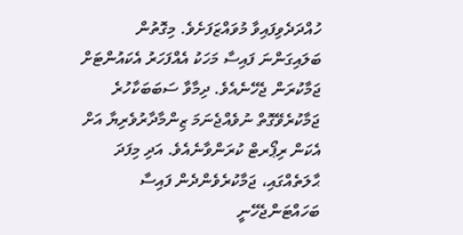ހުއްދަދެވިފައިވާ މުވައްޒަފަށެވެ. މިގޮތުން ބަލައިގަންނަ ފައިސާ މަހަކު އެއްފަހަރު އެކައުންޓަށް ޖަމާކުރަން ޖެހޭނެއެވެ. ދިމާވާ ސަބަބަކާހުރެ ޖަމާކުރެވޭގޮތް ނުވެއްޖެނަމަ ޒިންމާދާރުވެރިޔާ އަށް އެކަން ރިޕޯރޓް ކުރަންވާނެއެވެ. އަދި މިފަދަ ޙާލަތެއްގައި، ޖަމާކުރެވެންދެން ފައިސާ ބަހައްޓަންޖެހޭނީ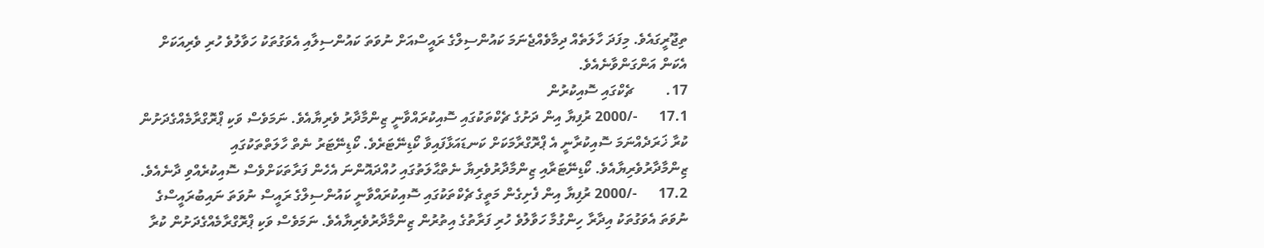ތިޖޫރީގައެވެ. މިފަދަ ހާލަތެއް ދިމާވެއްޖެނަމަ ކައުންސިލްގެ ރައީސްއަށް ނުވަތަ ކައުންސިލާއި އެވަގުތަކު ހަވާލުވެ ހުރި ވެރިއަކަށް އެކަން އަންގަންވާނެއެވެ.
17.         ޗެކްގައި ސޮއިކުރުން
17.1      -/2000 ރުފިޔާ އިން ދަށުގެ ޗެކްތަކުގައި ސޮއިކުރައްވާނީ ޒިންމާދާރު ވެރިޔާއެވެ. ނަމަވެސް ވަކި ޕްރޮގްރާމެއްގެދަށުން ކުރާ ޚަރަދެއްނަމަ ސޮއިކުރާނީ އެ ޕްރޮގްރާމަކަށް ކަނޑައަޅާފައިވާ ކޯޑިނޭޓަރެވެ. ކޯޑިނޭޓަރު ނެތް ހާލަތްތަކުގައި ޒިންމާދާރުވެރިޔާއެވެ. ކޯޑިނޭޓަރާއި ޒިންމާދާރުވެރިޔާ ނެތްޙާލަތުގައި ހުއްދައޮންނަ އެހެން ފަރާތަކަށްވެސް ސޮއިކުރެއްވި ދާނެއެވެ.
17.2      -/2000 ރުފިޔާ އިން ފެށިގެން މަތީގެ ޗެކްތަކުގައި ސޮއިކުރައްވާނީ ކައުންސިލްގެ ރައީސް ނުވަތަ ނައިބުރައީސްގެ ނުވަތަ އެވަގުތަކު އިދާރާ ހިންގުމާ ހަވާލުވެ ހުރި ފަރާތުގެ އިތުރުން ޒިންމާދާރުވެރިޔާއެވެ. ނަމަވެސް ވަކި ޕްރޮގްރާމެއްގެދަށުން ކުރާ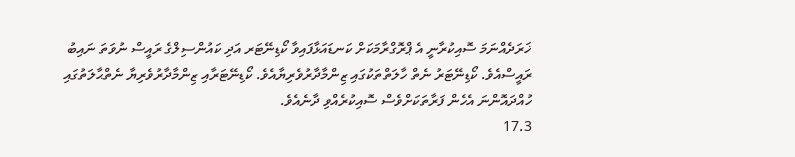ޚަރަދެއްނަމަ ސޮއިކުރާނީ އެ ޕްރޮގްރާމަކަށް ކަނޑައަޅާފައިވާ ކޯޑިނޭޓަރ އަދި ކައުންސިލްގެ ރައީސް ނުވަތަ ނައިބު ރައީސްއެވެ. ކޯޑިނޭޓަރު ނެތް ހާލަތްތަކުގައި ޒިންމާދާރުވެރިޔާއެވެ. ކޯޑިނޭޓަރާއި ޒިންމާދާރުވެރިޔާ ނެތްޙާލަތުގައި ހުއްދައޮންނަ އެހެން ފަރާތަކަށްވެސް ސޮއިކުރެއްވި ދާނެއެވެ.
17.3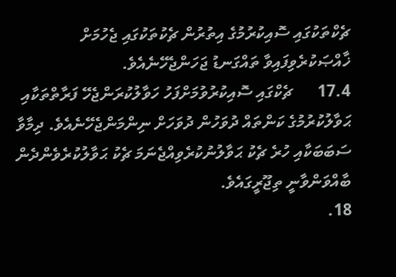ޗެކްތަކުގައި ސޮއިކުރުމުގެ އިތުރުން ޗެކުތަކުގައި ޖެހުމަށް ޚާއްޞަކުރެވިފައިވާ ތައްގަނޑު ޖަހަންޖެހޭނެއެވެ.
17.4      ޗެކްގައި ސޮއިކުރުވުމަށްފަހު ހަވާލުކުރަންޖެހޭ ފަރާތްތަކާއި ޙަވާލުކުރުމުގެ ކަންތައް ދުވަހުން ދުވަހަށް ނިންމަންޖެހޭނެއެވެ. ދިމާވާ ސަބަބަކާއި ހުރެ ޗެކު ޙަވާލުނުކުރެވިއްޖެނަމަ ޗެކު ޙަވާލުކުރެވެންދެން ބާއްވަންވާނީ ތިޖޫރީގައެވެ.
18.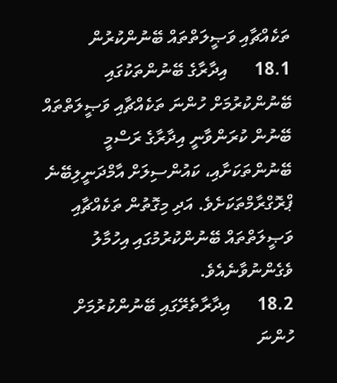ތަކެއްޗާއި ވަޞީލަތްތައް ބޭނުންކުރުން
18.1      އިދާރާގެ ބޭނުންތަކުގައި ބޭނުންކުރުމަށް ހުންނަ ތަކެއްޗާއި ވަޞީލަތްތައް ބޭނުން ކުރަންވާނީ އިދާރާގެ ރަސްމީ ބޭނުންތަކަށާއި، ކައުންސިލަށް އާމްދަނީލިބޭނެ ޕްރޮގްރާމްތަކަށެވެ. އަދި މިގޮތުން ތަކެއްޗާއި ވަޞީލަތްތައް ބޭނުންކުރުމުގައި އިހުމާލު ވެގެންނުވާނެއެވެ.
18.2      އިދާރާތެރޭގައި ބޭނުންކުރުމަށް ހުންނަ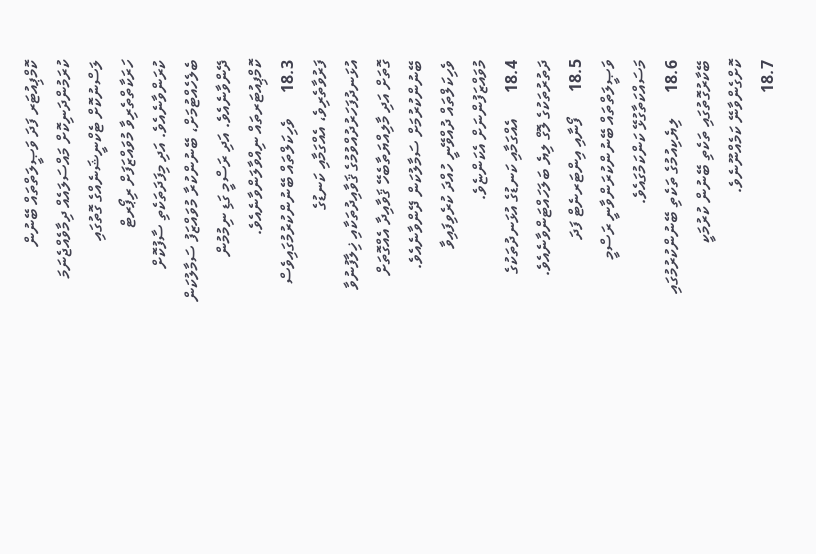ކޮމްޕިއުޓަރ ފަދަ ވަޞީލަތްތައް ބޭނުން ކުރަމުންދަނިކޮށް މައްސަލައެއް ދިމާވެއްޖެނަމަ ލަސްނުކޮށް ޓެކްނީޝަނެއްގެ ގޮތުގައި ހަރަކާތްތެރިވާ މުވައްޒަފަށް ރިޕޯރޓް ކުރަންވާނެއެވެ. އަދި މިފަދަތަކެތި ސާފުކޮށް ބެލެހެއްޓުމަށް، ބޭނުންކުރާ މުވައްޒަފު ސަމާލުކަން ދޭންވާނެއެވެ. އަދި ރަސްމީ ގަޑި ނިމުމުން ކޮމްޕިއުޓަރތައް ނިއްވާލަންވާނެއެވެ.
18.3      ވެހިކަލްތައް ބޭނުންކުރުމުގައިވެސް ފަރުވާތެރިވެ، އެއްގަމާއި ކަނޑުގެ އުޅަނދުފަހަރުދުއްވުމުގެ ޤަވާއިދުތަކާއި ޚިލާފުނުވާ ގޮތަށް އަދި މާލިއްޔަތާބެހޭ ޤަވާއިދާ އެއްގޮތަށް ބޭނުންކުރުމަށް ސަމާލުކަން ދޭންވާނެއެވެ. ވެހިކަލްތައް ދުއްވޭނީ ހުއްދަ ކުރެވިފައިވާ މުވައްޒަފުންނަށް އެކަންޏެވެ.
18.4      އެއްގަމާއި ކަނޑުގެ އުޅަނދުތަކުގެ ދަތުރުތަކުގެ ލޮގް ލިޔެ ބަލަހައްޓަންވާނެއެވެ.
18.5      ފޯނާއި އިންޓަރނެޓް ފަދަ ވަޞީލަތްތައް ބޭނުންކުރަންވާނީ ރަސްމީ މަސައްކަތާގުޅޭ ކަންކަމުގައެވެ.
18.6      ލިޔެކިއުމުގެ ތަކެތި ބޭނުންކުރުމުގައި ބޭކާރުގޮތުގައި ތަކެތި ބޭނުން ކުރުމަކީ ކޮށްގެންވާނޭ ކަމެއްނޫނެވެ.
18.7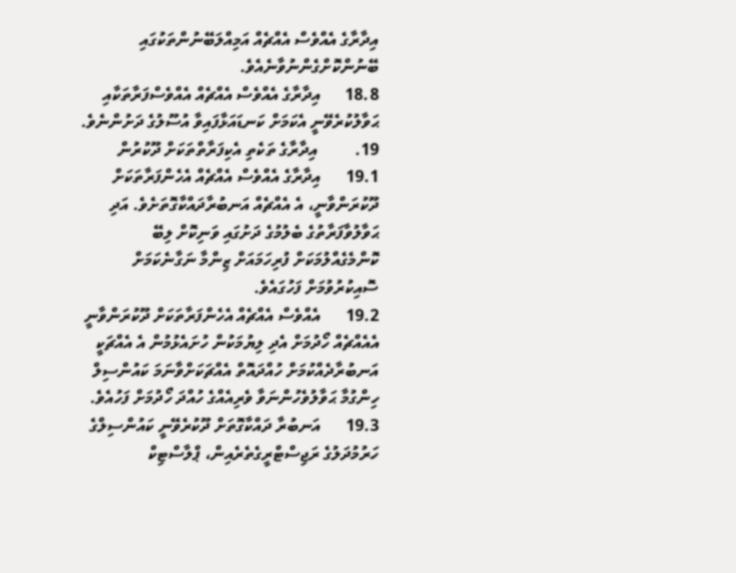އިދާރާގެ އެއްވެސް އެއްޗެއް އަމިއްލަބޭނުންތަކުގައި ބޭނުންކޮށްގެންނުވާނެއެވެ.
18.8      އިދާރާގެ އެއްވެސް އެއްޗެއް އެއްވެސްފަރާތަކާއި ޙަވާލުކުރެވޭނީ އެކަމަށް ކަނޑައަޅާފައިވާ އުސޫލުގެ ދަށުންނެވެ.
19.         އިދާރާގެ ތަކެތި އެކިފަރާތްތަކަށް ދޫކުރުން
19.1      އިދާރާގެ އެއްވެސް އެއްޗެއް އެހެންފަރާތަކަށް ދޫކުރަންވާނީ، އެ އެއްޗެއް އަނބުރާދައްކާގޮތަށެވެ. އަދި ޙަވާލުވާފަރާތުގެ ބެލުމުގެ ދަށުގައި ވަނިކޮށް ލިބޭ ކޮންމެގެއްލުމަކަށް ފުރިހަމައަށް ޒިންމާ ނަގާނެކަމަށް ސޮއިކުރުވުމަށް ފަހުގައެވެ.
19.2      އެއްވެސް އެއްޗެއް އެހެންފަރާތަކަށް ދޫކުރަންވާނީ އެއެއްޗެއް ހޯދުމަށް އެދި ލިޔުމަކުން ހުށައެޅުމުން އެ އެއްޗަކީ އަނބުރާދެއްކުމަށް ހުއްދައޮތް އެއްޗަކަށްވާނަމަ ކައުންސިލް ހިންގުމާ ޙަވާލުވެހުންނަވާ ވެރިއެއްގެ ހުއްދަ ހޯދުމަށް ފަހުއެވެ.
19.3      އަނބުރާ ދައްކާގޮތަށް ދޫކުރެވޭނީ ކައުންސިލްގެ ހަރުމުދަލުގެ ރަޖިސްޓްރީގެތެރެއިން، ޕްލާސްޓިކް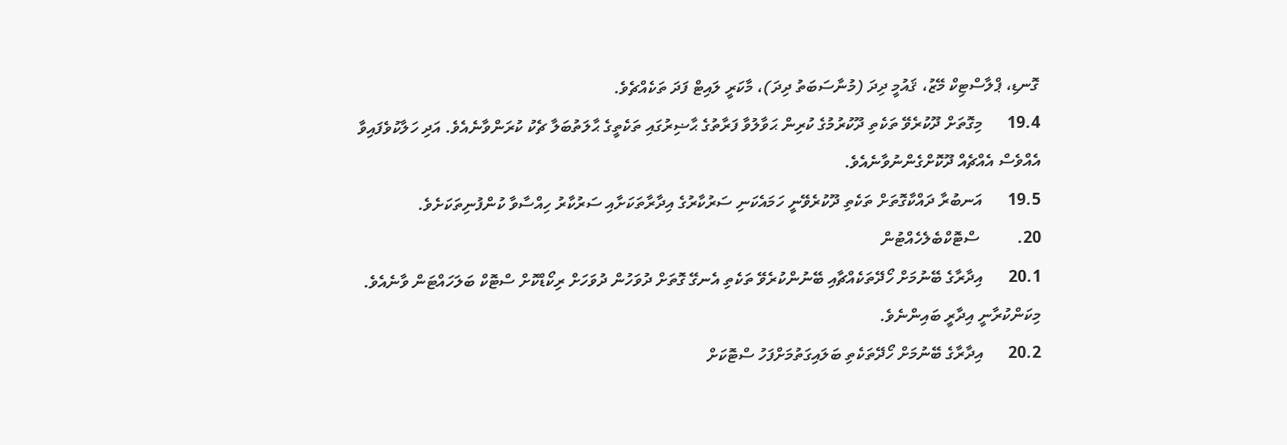ގޮނޑި، ޕްލާސްޓިކް މޭޒު، ޤައުމީ ދިދަ (މުނާސަބަތު ދިދަ)، މާކަރީ ލައިޓް ފަދަ ތަކެއްޗެވެ.
19.4      މިގޮތަށް ދޫކުރެވޭ ތަކެތި ދޫކުރުމުގެ ކުރިން ޙަވާލުވާ ފަރާތުގެ ޙާޟިރުގައި ތަކެތީގެ ޙާލަތުބަލާ ޗެކު ކުރަންވާނެއެވެ. އަދި ހަލާކުވެފައިވާ އެއްވެސް އެއްޗެއް ދޫކޮށްގެންނުވާނެއެވެ.
19.5      އަނބުރާ ދައްކާގޮތަށް ތަކެތި ދޫކުރެވޭނީ ހަމައެކަނި ސަރުކާރުގެ އިދާރާތަކަށާއި ސަރުކާރު ހިއްސާވާ ކުންފުނިތަކަށެވެ.
20.         ސްޓޮކްބެލެހެއްޓުން
20.1      އިދާރާގެ ބޭނުމަށް ހޯދޭތަކެއްޗާއި ބޭނުންކުރެވޭ ތަކެތި އެނގޭ ގޮތަށް ދުވަހުން ދުވަހަށް ރިކޯޑްކޮށް ސްޓޮކް ބަލަހައްޓަން ވާނެއެވެ. މިކަންކުރާނީ އިދާރީ ބައިންނެވެ.
20.2      އިދާރާގެ ބޭނުމަށް ހޯދޭތަކެތި ބަލައިގަތުމަށްފަހު ސްޓޮކަށް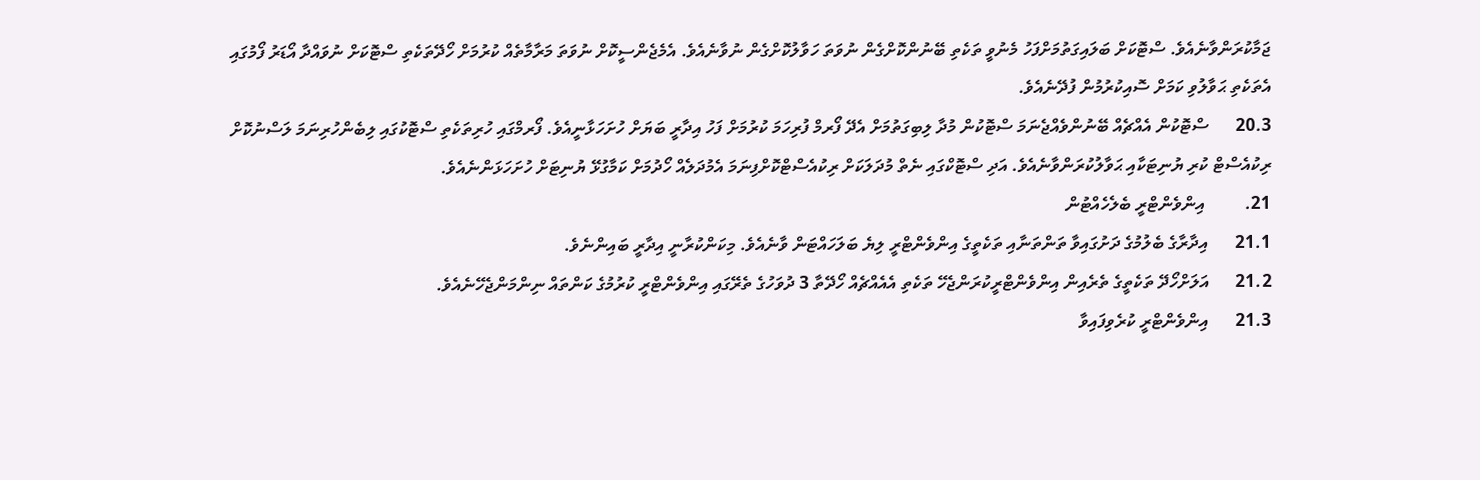ޖަމާކުރަންވާނެއެވެ. ސްޓޮކަށް ބަލައިގަތުމަށްފަހު މެނުވީ ތަކެތި ބޭނުންކޮށްގެން ނުވަތަ ހަވާލުކޮށްގެން ނުވާނެއެވެ. އެމެޖެންސީކޮށް ނުވަތަ މަރާމާތެއް ކުރުމަށް ހޯދޭތަކެތި ސްޓޮކަށް ނުވައްދާ އޯޑަރު ފޯމުގައި އެތަކެތި ޙަވާލުވި ކަމަށް ސޮއިކުރުމުން ފުދޭނެއެވެ.
20.3      ސްޓޮކުން އެއްޗެއް ބޭނުންވެއްޖެނަމަ ސްޓޮކުން މުދާ ލިބިގަތުމަށް އެދޭ ފޯރމް ފުރިހަމަ ކުރުމަށް ފަހު އިދާރީ ބަޔަށް ހުށަހަޅާނީއެވެ. ފޯރމްގައި ހުރިތަކެތި ސްޓޮކުގައި ލިބެންހުރިނަމަ ލަސްނުކޮށް ރިކުއެސްޓް ކުރި ޔުނިޓަކާއި ޙަވާލުކުރަންވާނެއެވެ. އަދި ސްޓޮކްގައި ނެތް މުދަލަކަށް ރިކުއެސްޓްކޮށްފިނަމަ އެމުދަލެއް ހޯދުމަށް ކަމާގުޅޭ ޔުނިޓަށް ހުށަހަޅަންނެއެވެ.
21.         އިންވެންޓްރީ ބެލެހެއްޓުން
21.1      އިދާރާގެ ބެލުމުގެ ދަށުގައިވާ ތަންތަނާއި ތަކެތީގެ އިންވެންޓްރީ ލިޔެ ބަލަހައްޓަން ވާނެއެވެ. މިކަންކުރާނީ އިދާރީ ބައިންނެވެ.
21.2      އަލަށްހޯދޭ ތަކެތީގެ ތެރެއިން އިންވެންޓްރީކުރަންޖެހޭ ތަކެތި އެއެއްޗެއް ހޯދޭތާ 3 ދުވަހުގެ ތެރޭގައި އިންވެންޓްރީ ކުރުމުގެ ކަންތައް ނިންމަންޖެހޭނެއެވެ.
21.3      އިންވެންޓްރީ ކުރެވިފައިވާ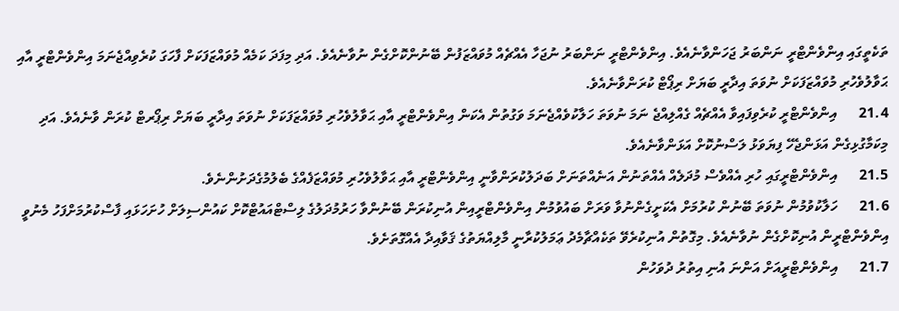ތަކެތީގައި އިންވެންޓްރީ ނަންބަރު ޖަހަންވާނެއެވެ. އިންވެންޓްރީ ނަންބަރު ނުޖަހާ އެއްޗެއް މުވައްޒަފުން ބޭނުންކޮށްގެން ނުވާނެއެވެ. އަދި މިފަދަ ކަމެއް މުވައްޒަފަކަށް ފާހަގަ ކުރެވިއްޖެނަމަ އިންވެންޓްރީ އާއި  ޙަވާލުވެހުރި މުވައްޒަފަކަށް ނުވަތަ އިދާރީ ބަޔަށް ރިޕޯޓް ކުރަންވާނެއެވެ.
21.4      އިންވެންޓްރީ ކުރެވިފައިވާ އެއްޗެއް ގެއްލިއްޖެ ނަމަ ނުވަތަ ހަލާކުވެއްޖެނަމަ ވަގުތުން އެކަން އިންވެންޓްރީ އާއި ޙަވާލުވެހުރި މުވައްޒަފަކަށް ނުވަތަ އިދާރީ ބަޔަށް ރިޕޯރޓް ކުރަން ވާނެއެވެ. އަދި މިކަމާގުޅިގެން އަޅަންޖެހޭ ފިޔަވަޅު ލަސްނުކޮށް އަޅަންވާނެއެވެ.
21.5      އިންވެންޓްރީގައި ހުރި އެއްވެސް މުދަލެއް އެއްތަނުން އަނެއްތަނަށް ބަދަލުކުރަންވާނީ އިންވެންޓްރީ އާއި ޙަވާލުވެހުރި މުވައްޒަފެއްގެ ބެލުމުގެދަށުންނެވެ.
21.6      ހަލާކުވުމުން ނުވަތަ ބޭނުން ކުރުމަށް އެކަށީގެންނުވާ ވަރަށް ބައުވުމުން އިންވެންޓްރީއިން އުނިކުރަން ބޭނުންވާ ހަރުމުދަލުގެ ލިސްޓްއައުޓްކޮށް ކައުންސިލަށް ހުށަހަޅައި ފާސްކުރުމަށްފަހު މެނުވީ އިންވެންޓްރީން އުނިކޮށްގެން ނުވާނެއެވެ. މިގޮތުން އުނިކުރެވޭ ތަކެއްޗާމެދު ޢަމަލުކުރާނީ މާލިއްޔަތުގެ ޤަވާއިދާ އެއްގޮތަށެވެ.
21.7      އިންވެންޓްރީއަށް އަންނަ އުނި އިތުރު ދުވަހުން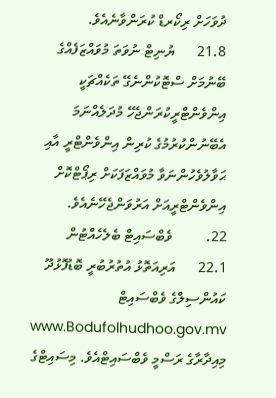ދުވަހަށް ރިކޯރޑް ކުރަންވާނެއެވެ.
21.8      ޔުނިޓް ނުވަތަ މުވައްޒަފެއްގެ ބޭނުމަށް ސްޓޮކުންނެގޭ ތަކެއްޗަކީ އިންވެންޓްރީކުރަންޖެހޭ މުދަލެއްނަމަ އެބޭނުންކުރުމުގެ ކުރިން އިންވެންޓްރީ އާއި ޙަވާލުވެހުންނަވާ މުވައްޒަފަކަށް ރިޕޯޓްކޮށް އިންވެންޓްރީއަށް އަރުވަންޖެހޭނެއެވެ.
22.         ވެބްސައިޓް ބެލެހެއްޓުން
22.1      އަރިއަތޮޅު އުތުރުބުރީ ބޮޑުފޮޅުދޫ ކައުންސިލްގެ ވެބްސައިޓް www.Bodufolhudhoo.gov.mv މިއިދާރާގެ ރަސްމީ ވެބްސައިޓްއެވެ. މިސައިޓްގެ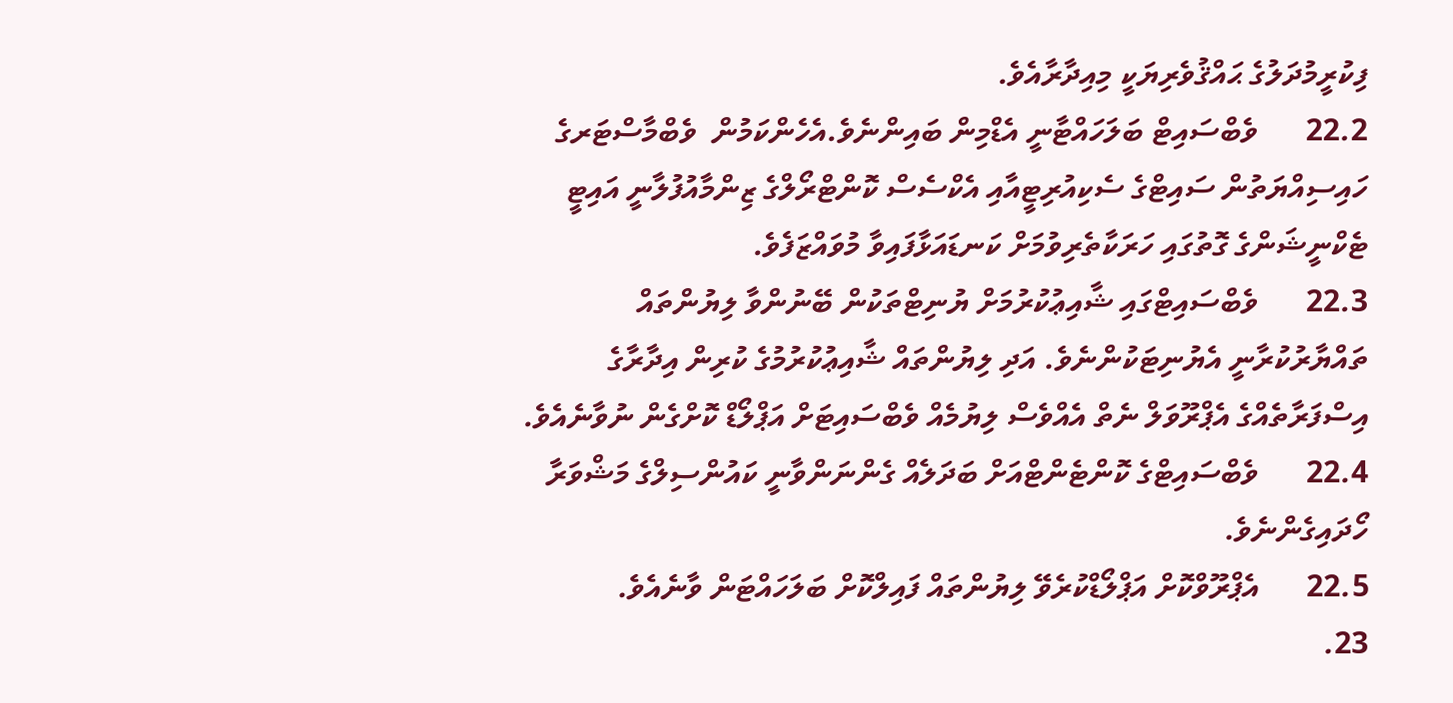ފިކުރީމުދަލުގެ ޙައްޤުވެރިޔަކީ މިއިދާރާއެވެ.
22.2      ވެބްސައިޓް ބަލަހައްޓާނީ އެޑްމިން ބައިންނެވެ.އެހެންކަމުން  ވެބްމާސްޓަރގެ ހައިސިއްޔަތުން ސައިޓްގެ ސެކިއުރިޓީއާއި އެކްސެސް ކޮންޓްރޯލްގެ ޒިންމާއުފުލާނީ އައިޓީ ޓެކްނީޝަންގެ ގޮތުގައި ހަރަކާތެރިވުމަށް ކަނޑައަޅާފައިވާ މުވައްޒަފެވެ.
22.3      ވެބްސައިޓްގައި ޝާއިޢުކުރުމަށް ޔުނިޓްތަކުން ބޭނުންވާ ލިޔުންތައް ތައްޔާރުކުރާނީ އެޔުނިޓަކުންނެވެ. އަދި ލިޔުންތައް ޝާއިޢުކުރުމުގެ ކުރިން އިދާރާގެ އިސްފަރާތެއްގެ އެޕްރޫވަލް ނެތް އެއްވެސް ލިޔުމެއް ވެބްސައިޓަށް އަޕްލޯޑް ކޮށްގެން ނުވާނެއެވެ.
22.4      ވެބްސައިޓްގެ ކޮންޓެންޓްއަށް ބަދަލެއް ގެންނަންވާނީ ކައުންސިލްގެ މަޝްވަރާ ހޯދައިގެންނެވެ.
22.5      އެޕްރޫވްކޮށް އަޕްލޯޑްކުރެވޭ ލިޔުންތައް ފައިލްކޮށް ބަލަހައްޓަން ވާނެއެވެ.
23.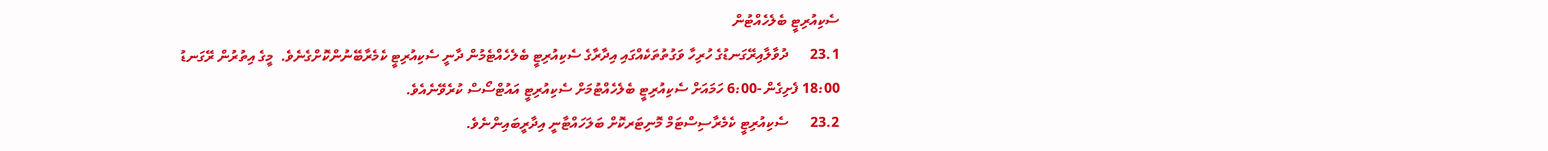ސެކިއުރިޓީ ބެލެހެއްޓުން
23.1      ދުވާލާއިރޭގަނޑުގެ ހުރިހާ ވަގުތުތަކެއްގައި އިދާރާގެ ސެކިއުރިޓީ ބެލެހެއްޓެމުން ދާނީ ސެކިއުރިޓީ ކެމެރާބޭނުންކޮށްގެނެވެ.  މީގެ އިތުރުން ރޭގަނޑު 18:00 ފެށިގެން -6:00 ހަމައަށް ސެކިއުރިޓީ ބެލެހެއްޓުމަށް ސެކިއުރިޓީ އައުޓްސޯސް ކުރެވޭނެއެވެ.
23.2      ސެކިއުރިޓީ ކެމެރާސިސްޓަމް މޮނިޓަރކޮށް ބަލަހައްޓާނީ އިދާރީބައިންނެވެ.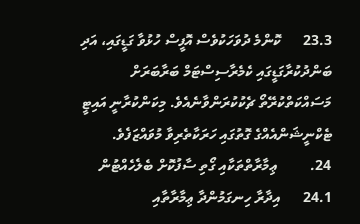23.3      ކޮންމެ ދުވަހަކުވެސް އޮފީސް ހުޅުވާ ގަޑީގައި، އަދި ބަންދުކުރާގަޑީގައި ކެމެރާސިސްޓަމް ބަރާބަރަށް މަސައްކަތްކުރޭތޯ ޗެކުކުރަންވާނެއެވެ. މިކަންކުރާނީ އައިޓީ ޓެކްނީޝަންއެއްގެ ގޮތުގައި ހަރަކާތެރިވާ މުވައްޒަފެވެ.
24.         ޢިމާރާތްތަކާއި ގޯތި ސާފުކޮށް ބެލެހެއްޓުން
24.1      އިދާރާ ހިނގަމުންދާ ޢިމާރާތާއި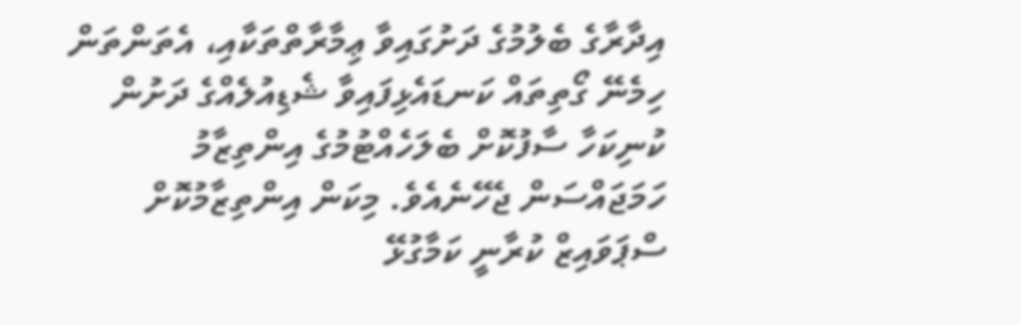އިދާރާގެ ބެލުމުގެ ދަށުގައިވާ ޢިމާރާތްތަކާއި، އެތަންތަން ހިމެނޭ ގޯތިތައް ކަނޑައެޅިފައިވާ ޝެޑިއުލެއްގެ ދަށުން ކުނިކަހާ ސާފުކޮށް ބެލަހެއްޓުމުގެ އިންތިޒާމު ހަމަޖައްސަން ޖެހޭނެއެވެ. މިކަން އިންތިޒާމުކޮށް ސްޕަވައިޒް ކުރާނީ ކަމާގުޅޭ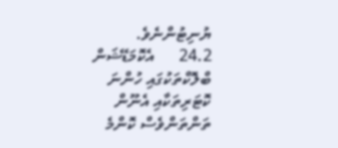ޔުނިޓުންނެވެ.
24.2      އެކޮމަޑޭޝަން ބްލޮކްތަކުގައި ހުންނަ ކޮޓަރިތަކާއި އެނޫން ތަންތަންވެސް ކޮންމެ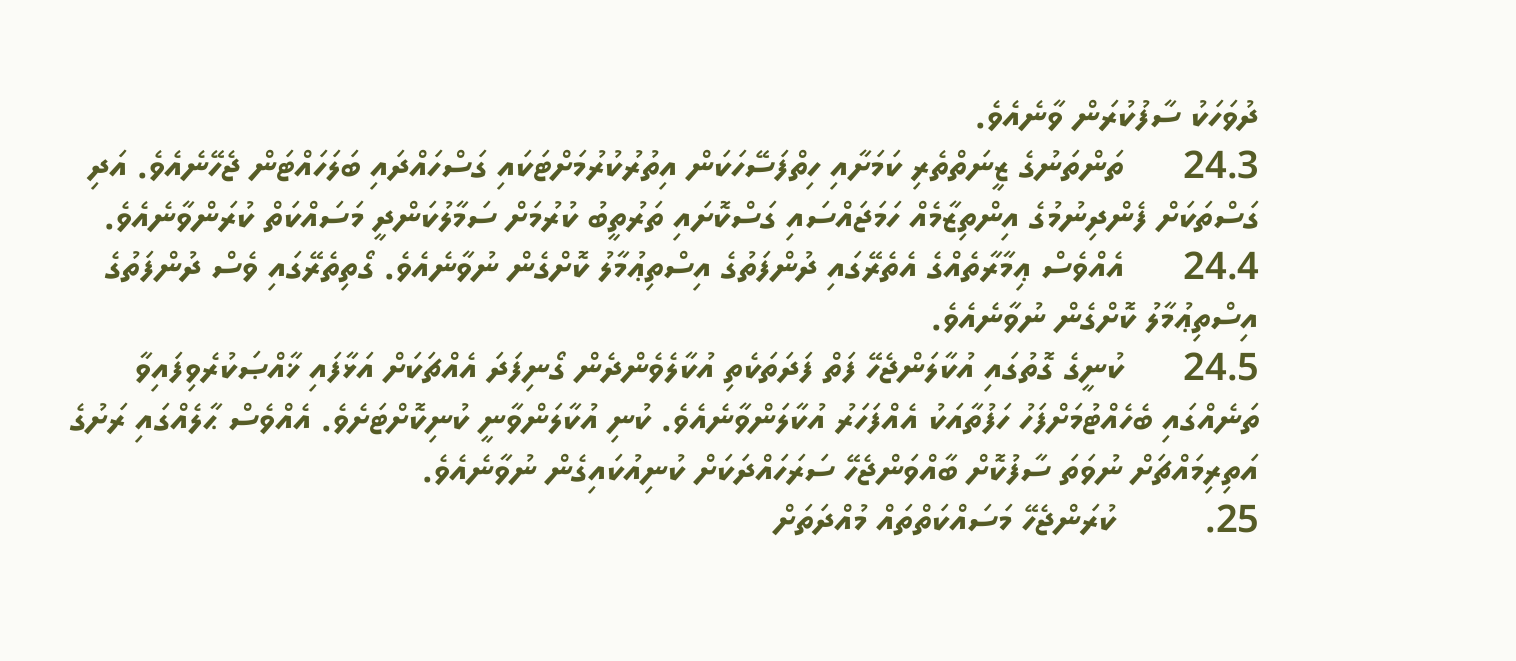ދުވަހަކު ސާފުކުރަން ވާނެއެވެ.
24.3      ތަންތަނުގެ ޒީނަތްތެރި ކަމަށާއި ހިތްފަސޭހަކަން އިތުރުކުރުމަށްޓަކައި ގަސްހައްދައި ބަލަހައްޓަން ޖެހޭނެއެވެ. އަދި ގަސްތަކަށް ފެންދިނުމުގެ އިންތިޒާމެއް ހަމަޖައްސައި ގަސްކޮށައި ތަރުތީބު ކުރުމަށް ސަމާލުކަންދީ މަސައްކަތް ކުރަންވާނެއެވެ.
24.4      އެއްވެސް ޢިމާރާތެއްގެ އެތެރޭގައި ދުންފަތުގެ އިސްތިޢުމާލު ކޮށްގެން ނުވާނެއެވެ. ގޯތިތެރޭގައި ވެސް ދުންފަތުގެ އިސްތިޢުމާލު ކޮށްގެން ނުވާނެއެވެ.
24.5      ކުނީގެ ގޮތުގައި އުކާލަންޖެހޭ ފަތް ފަދަތަކެތި އުކާލެވެންދެން ގޯނިފަދަ އެއްޗަކަށް އަޅާފައި ޚާއްޞަކުރެވިފައިވާ ތަނެއްގައި ބެހެއްޓުމަށްފަހު ހަފުތާއަކު އެއްފަހަރު އުކާލަންވާނެއެވެ. ކުނި އުކާލަންވާނީ ކުނިކޮށްޓަށެވެ. އެއްވެސް ޙާލެއްގައި ރަށުގެ އަތިރިމައްޗަށް ނުވަތަ ސާފުކޮށް ބާއްވަންޖެހޭ ސަރަހައްދަކަށް ކުނިއުކައިގެން ނުވާނެއެވެ.
25.         ކުރަންޖެހޭ މަސައްކަތްތައް މުއްދަތަށް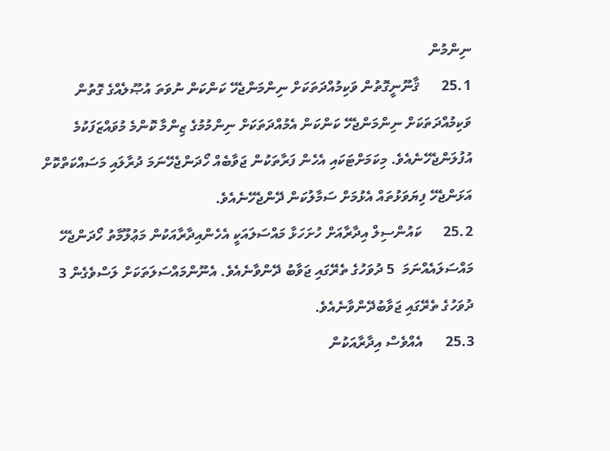ނިންމުން
25.1      ޤާނޫނީގޮތުން ވަކިމުއްދަތަކަށް ނިންމަންޖެހޭ ކަންކަން ނުވަތަ އުޞޫލެއްގެ ގޮތުން ވަކިމުއްދަތަކަށް ނިންމަންޖެހޭ ކަންކަން އެމުއްދަތަކަށް ނިންމުމުގެ ޒިންމާ ކޮންމެ މުވައްޒަފަކުމެ އުފުލަންޖެހޭނެއެވެ. މިކަމަށްޓަކައި އެހެން ފަރާތަކުން ޖަވާބެއް ހޯދަންޖެހޭނަމަ ދުރާލައި މަސައްކަތްކޮށް އަޅަންޖެހޭ ފިޔަވަޅުތައް އެޅުމަށް ސަމާލުކަން ދޭންޖެހޭނެއެވެ.
25.2      ކައުންސިލް އިދާރާއަށް ހުށަހަޅާ މައްސަލައަކީ އެހެންއިދާރާއަކުން މަޢުލޫމާތު ހޯދަންޖެހޭ މައްސަލައެއްނަމަ  5 ދުވަހުގެ ތެރޭގައި ޖަވާބު ދޭންވާނެއެވެ. އެނޫންމައްސަލަތަކަށް ލަސްވެގެން 3 ދުވަހުގެ ތެރޭގައި ޖަވާބުދޭންވާނެއެވެ.
25.3      އެއްވެސް އިދާރާއަކުން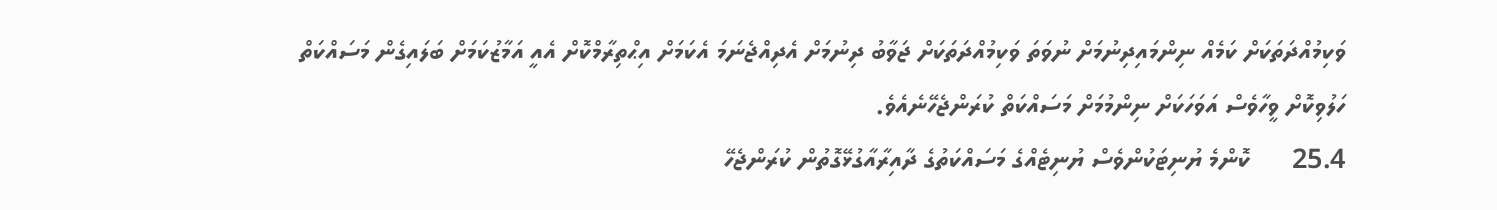ވަކިމުއްދަތަކަށް ކަމެއް ނިންމައިދިނުމަށް ނުވަތަ ވަކިމުއްދަތަކަށް ޖަވާބު ދިނުމަށް އެދިއްޖެނަމަ އެކަމަށް އިޙްތިރާމްކޮށް އެއީ އަމާޒުކަމަށް ބަލައިގެން މަސައްކަތް ހަލުވިކޮށް ވީހާވެސް އަވަހަކަށް ނިންމުމަށް މަސައްކަތް ކުރަންޖެހޭނެއެވެ.
25.4      ކޮންމެ ޔުނިޓަކުންވެސް ޔުނިޓެއްގެ މަސައްކަތުގެ ދާއިރާއާގުޅޭގޮތުން ކުރަންޖެހޭ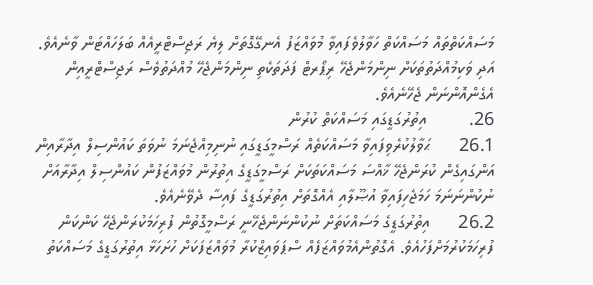މަސައްކަތްތައް މަސައްކަތް ހަވާލުވެފައިވާ މުވައްޒަފު އެނގޭގޮތަށް ލިޔެ ރަޖިސްޓްރީއެއް ބަލަހައްޓަން ވާނެއެވެ. އަދި ވަކިމުއްދަތުތަކަށް ނިންމަންޖެހޭ ރިޕޯރޓް ފަދަތަކެތި ނިންމަންޖެހޭ މުއްދަތުވެސް ރަޖިސްޓްރީއިން  އެގެންއޮންނަން ޖެހޭނެއެވެ.
26.         އިތުރުގަޑީގައި މަސައްކަތް ކުރުން
26.1      ޙަވާލުކުރެވިފައިވާ މަސައްކަތެއް ރަސްމީގަޑީގައި ނުނިމިއްޖެނަމަ ނުވަތަ ކައުންސިލް އިދާރާއިން އަންގައިގެން ކުރަންޖެހޭ ޚާއްސަ މަސައްކަތަކަށް ރަސްމީގަޑީގެ އިތުރުން މުވައްޒަފުން ކައުންސިލް އިދާރާއަށް ނުކުންނަނަމަ ހަމަޖެހިފައިވާ އުޞޫލާއި އެއްގޮތަށް އިތުރުގަޑީގެ ފައިސާ ދެވޭނެއެވެ.
26.2      އިތުރުގަޑީގެ މަސައްކަތަށް ނުކުންނަންޖެހޭނީ ރަސްމީގޮތުން ފުރިހަމަކުރަންޖެހޭ ކަންކަން ފުރިހަމަކުރުމަށްފަހުއެވެ. އެގޮތުންއެމުވައްޒަފެއް ސްޕަވައިޒްކުރާ މުވައްޒަފަކަށް ހުށަހަޅާ އިތުރުގަޑީގެ މަސައްކަތު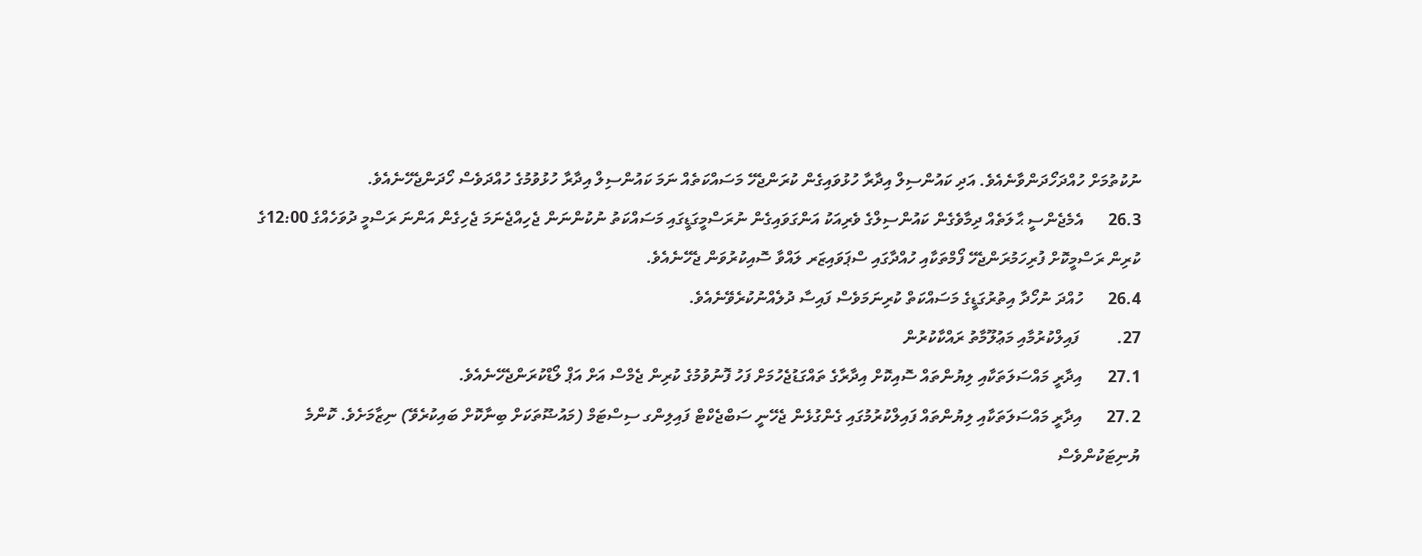ނުކުތުމަށް ހުއްދަހޯދަންވާނެއެވެ. އަދި ކައުންސިލް އިދާރާ ހުޅުވައިގެން ކުރަންޖެހޭ މަސައްކަތެއް ނަމަ ކައުންސިލް އިދާރާ ހުޅުވުމުގެ ހުއްދަވެސް ހޯދަންޖެހޭނެއެވެ.
26.3      އެމެޖެންސީ ޙާލަތެއް ދިމާވެގެން ކައުންސިލްގެ ވެރިއަކު އަންގަވައިގެން ނުރަސްމީގަޑީގައި މަސައްކަތު ނުކުންނަން ޖެހިއްޖެނަމަ ޖެހިގެން އަންނަ ރަސްމީ ދުވަހެއްގެ 12:00ގެ ކުރިން ރަސްމީކޮށް ފުރިހަމުރަންޖެހޭ ފޯމްތަކާއި ހުއްދާގައި ސްޕަވައިޒަރ ލައްވާ ސޮއިކުރުވަން ޖެހޭނެއެވެ.
26.4      ހުއްދަ ނުހޯދާ އިތުރުގަޑީގެ މަސައްކަތް ކުރިނަމަވެސް ފައިސާ ދުލެއްނުކުރެވޭނެއެވެ.
27.         ފައިލްކުރުމާއި މަޢުލޫމާތު ރައްކާކުރުން
27.1      އިދާރީ މައްސަލަތަކާއި ލިޔުންތައް ސޮއިކޮށް އިދާރާގެ ތައްގަޑުޖެހުމަށް ފަހު ފޮނުވުމުގެ ކުރިން ޖެމްސް އަށް އަޕް ލޯޑްކުރަންޖެހޭނެއެވެ.
27.2      އިދާރީ މައްސަލަތަކާއި ލިޔުންތައް ފައިލްކުރުމުގައި ގެންގުޅެން ޖެހޭނީ ސަބްޖެކްޓް ފައިލިންގ ސިސްޓަމް (މައުޟޫތަކަށް ބިނާކޮށް ބައިކުރެވޭ) ނިޒާމަށެވެ. ކޮންމެ ޔުނިޓަކުންވެސް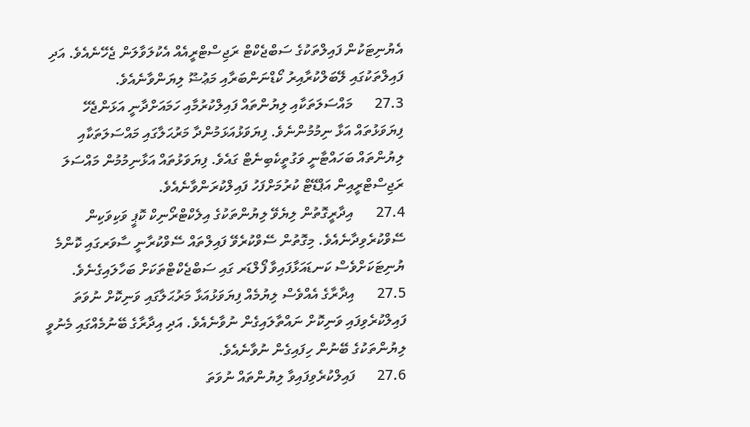އެޔުނިޓަކުން ފައިލްތަކުގެ ސަބްޖެކްޓް ރަޖިސްޓްރީއެއް އެކުލަވާލަން ޖެހޭނެއެވެ. އަދި ފައިލްތަކުގައި ލޭބަލްކުރާއިރު ކޯޑްނަންބަރާއި މަޢުޟޫ ލިޔަންވާނެއެވެ.
27.3      މައްސަލަތަކާއި ލިޔުންތައް ފައިލްކުރުމާއި ހަމައަށްދާނީ އަޅަންޖެހޭ ފިޔަވަޅުތައް އަޅާ ނިމުމުންނެވެ. ފިޔަވަޅުއަޅަމުންދާ މަރުޙަލާގައި މައްސަލަތަކާއި ލިޔުންތައް ބަހައްޓާނީ ވަގުތީކެބިނެޓް ގައެވެ. ފިޔަވަޅުތައް އަޅާނިމުމުން މައްސަލަ ރަޖިސްޓްރީއިން އަޕްޑޭޓް ކުރުމަށްފަހު ފައިލްކުރަންވާނެއެވެ.
27.4      އިދާރީގޮތުން ލިޔެވޭ ލިޔުންތަކުގެ އިލެކްޓްރޯނިކް ކޮޕީ ވަކިވަކިން ސޭވްކުރެވިދާނެއެވެ. މިގޮތުން ސޭވްކުރެވޭ ފައިލްތައް ސޭވްކުރާނީ ސާވަރގައި ކޮންމެ ޔުނިޓަކަށްވެސް ކަނޑައަޅާފައިވާ ފޯލްޑަރ ގައި ސަބްޖެކްޓްތަކަށް ބަހާލައިގެނެވެ.
27.5      އިދާރާގެ އެއްވެސް ލިޔުމެއް ފިޔަވަޅުއަޅާ މަރުޙަލާގައި ވަނިކޮށް ނުވަތަ ފައިލްކުރެވިފައި ވަނިކޮށް ނައްތާލައިގެން ނުވާނެއެވެ. އަދި އިދާރާގެ ބޭނުމެއްގައި މެނުވީ ލިޔުންތަކުގެ ބޭނުން ހިފައިގެން ނުވާނެއެވެ.
27.6      ފައިލްކުރެވިފައިވާ ލިޔުންތައް ނުވަތަ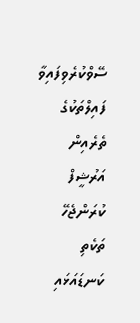ސޭވްކުރެވިފައިވާ ފައިލްތަކުގެ ތެރެއިން އަރުޝީފް ކުރަންޖެހޭ ތަކެތި ކަނޑައަޅައި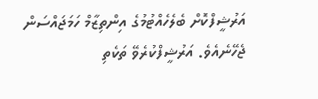އަރުޝީފްކޮށް ބެލެހެއްޓުމުގެ އިންތިޒާމް ހަމަޖައްސަން ޖެހޭނެއެވެ. އަރުޝީފްކުރެވޭ ތަކެތި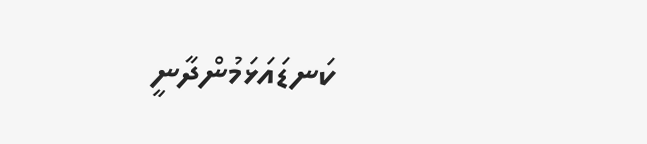ކަނޑައަޅަމުންދާނީ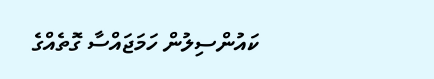ކައުންސިލުން ހަމަޖައްސާ ގޮތެއްގެ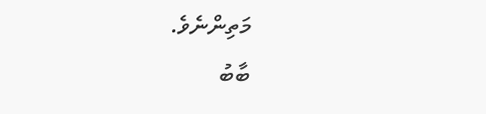މަތިންނެވެ.
ބާބު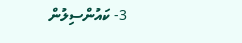3- ކައުންސިލުން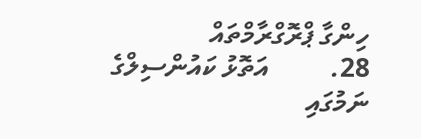ހިންގާ ޕްރޮގްރާމްތައް
28.         އަތޮޅު ކައުންސިލްގެ ނަމުގައި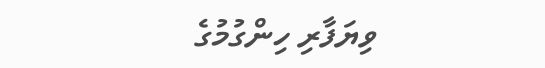ވިޔަފާރި ހިންގުމުގެ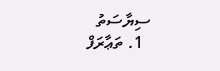ސިޔާސަތު
  1. ތަޢާރަފް